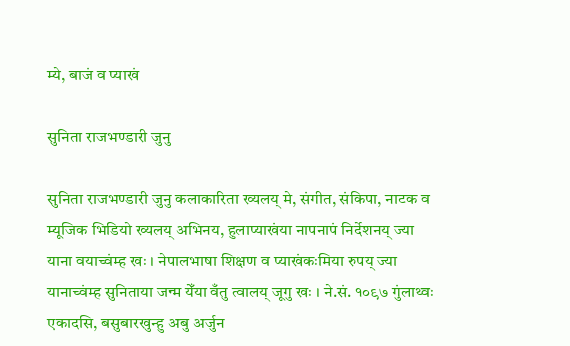म्ये, बाजं व प्याखं

सुनिता राजभण्डारी जुनु

सुनिता राजभण्डारी जुनु कलाकारिता ख्यलय्‌ मे, संगीत, संकिपा, नाटक व म्यूजिक भिडियो ख्यलय्‌ अभिनय, हुलाप्याखंया नापनापं निर्देशनय्‌ ज्या याना वयाच्वंम्ह खः । नेपालभाषा शिक्षण व प्याखंकःमिया रुपय्‌ ज्या यानाच्वंम्ह सुनिताया जन्म येँया वँतु त्वालय्‌ जूगु खः । ने.सं. १०९७ गुंलाथ्वः एकादसि, बसुबारखुन्हु अबु अर्जुन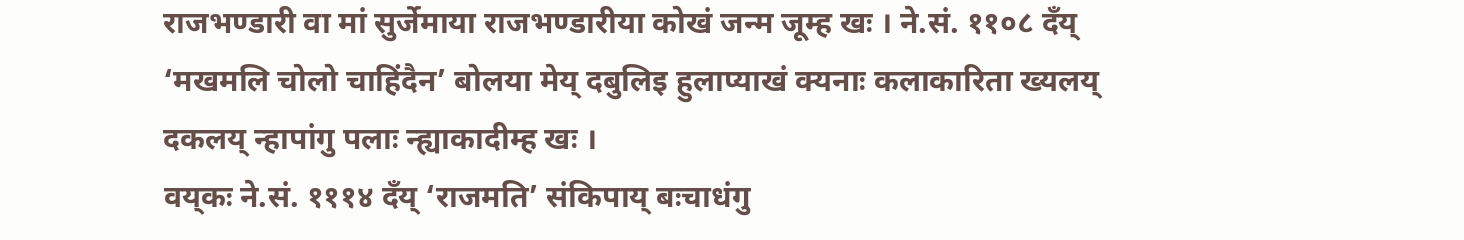राजभण्डारी वा मां सुर्जेमाया राजभण्डारीया कोखं जन्म जूम्ह खः । ने.सं. ११०८ दँय्‌ ‘मखमलि चोलो चाहिंदैन’ बोलया मेय्‌ दबुलिइ हुलाप्याखं क्यनाः कलाकारिता ख्यलय्‌ दकलय्‌ न्हापांगु पलाः न्ह्याकादीम्ह खः ।
वय्‌कः ने.सं. १११४ दँय्‌ ‘राजमति’ संकिपाय्‌ बःचाधंगु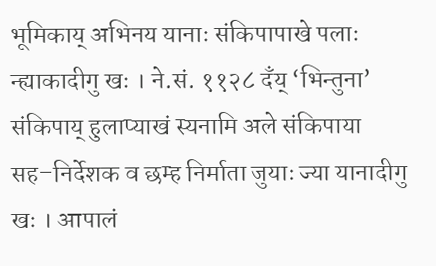भूमिकाय्‌ अभिनय यानाः संकिपापाखे पलाः न्ह्याकादीगु खः । ने.सं. ११२८ दँय्‌ ‘भिन्तुना’ संकिपाय्‌ हुलाप्याखं स्यनामि अले संकिपाया सह–निर्देशक व छम्ह निर्माता जुयाः ज्या यानादीगु खः । आपालं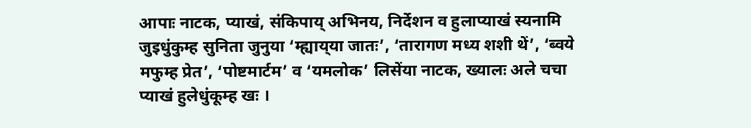आपाः नाटक, प्याखं, संकिपाय्‌ अभिनय, निर्देशन व हुलाप्याखं स्यनामि जुइधुंकुम्ह सुनिता जुनुया ‘म्ह्याय्‌या जातः’, ‘तारागण मध्य शशी थें’, ‘ब्वये मफुम्ह प्रेत’, ‘पोष्टमार्टम’ व ‘यमलोक’ लिसेंया नाटक, ख्यालः अले चचा प्याखं हुलेधुंकूम्ह खः ।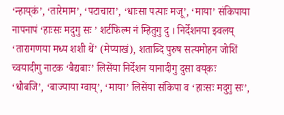‘न्हाय्‌कं’, ‘तारेमाम’, ‘पटाचारा’, ‘धाःसा पत्याः मजू’, ‘माया’ संकिपाया नापनापं ‘हाःसः मदुगु सः ’ शर्टफिल्म नं म्हितुगु दु । निर्देशनया झ्वलय्‌ ‘तारागणया मध्य शशी थें’ (मेप्याखं), शताब्दि पुरुष सत्यमोहन जोशिं च्वयादीगु नाटक ‘बैद्यबाः’ लिसेंया निर्देशन यानादीगु दुसा वय्‌कः ‘धौबजि’, ‘बाज्याया ग्वाय्‌’, ‘माया’ लिसेंया संकिपा व ‘हाःसः मदुगु सः’,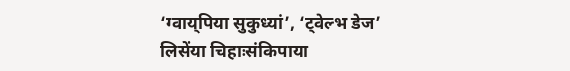‘ग्वाय्‌पिया सुकुध्यां’, ‘ट्वेल्भ डेज’ लिसेंया चिहाःसंकिपाया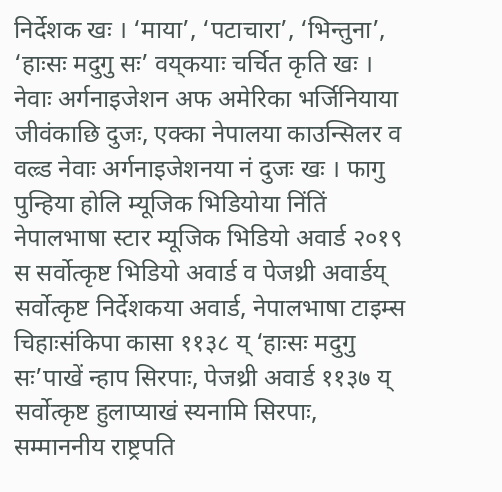निर्देशक खः । ‘माया’, ‘पटाचारा’, ‘भिन्तुना’, ‘हाःसः मदुगु सः’ वय्‌कयाः चर्चित कृति खः । नेवाः अर्गनाइजेशन अफ अमेरिका भर्जिनियाया जीवंकाछि दुजः, एक्का नेपालया काउन्सिलर व वल्र्ड नेवाः अर्गनाइजेशनया नं दुजः खः । फागु पुन्हिया होलि म्यूजिक भिडियोया निंतिं नेपालभाषा स्टार म्यूजिक भिडियो अवार्ड २०१९ स सर्वोत्कृष्ट भिडियो अवार्ड व पेजथ्री अवार्डय्‌ सर्वोत्कृष्ट निर्देशकया अवार्ड, नेपालभाषा टाइम्स चिहाःसंकिपा कासा ११३८ य्‌ ‘हाःसः मदुगु सः’पाखें न्हाप सिरपाः, पेजथ्री अवार्ड ११३७ य्‌ सर्वोत्कृष्ट हुलाप्याखं स्यनामि सिरपाः, सम्माननीय राष्ट्रपति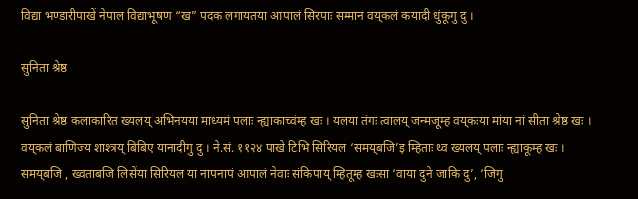विद्या भण्डारीपाखें नेपाल विद्याभूषण “ख” पदक लगायतया आपालं सिरपाः सम्मान वय्‌कलं कयादी धुंकूगु दु ।

सुनिता श्रेष्ठ

सुनिता श्रेष्ठ कलाकारित ख्यलय्‌ अभिनयया माध्यमं पलाः न्ह्याकाच्वंम्ह खः । यलया तंगः त्वालय्‌ जन्मजूम्ह वय्‌कःया मांया नां सीता श्रेष्ठ खः । वय्‌कलं बाणिज्य शाश्त्रय्‌ बिबिए यानादीगु दु । ने.सं. ११२४ पाखे टिभि सिरियल ‘समय्‌बजि’इ म्हिताः थ्व ख्यलय्‌ पलाः न्ह्याकूम्ह खः । समय्‌बजि , ख्वताबजि लिसेंया सिरियल या नापनापं आपालं नेवाः संकिपाय्‌ म्हितूम्ह खःसा ‘वाया दुने जाकि दु’, ‘जिगु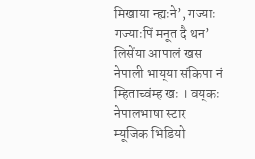मिखाया न्ह्यःने’, गज्याः गज्याःपिं मनूत दै थन’ लिसेंया आपालं खस नेपाली भाय्‌या संकिपा नं म्हिताच्वंम्ह खः । वय्‌कः नेपालभाषा स्टार म्यूजिक भिडियो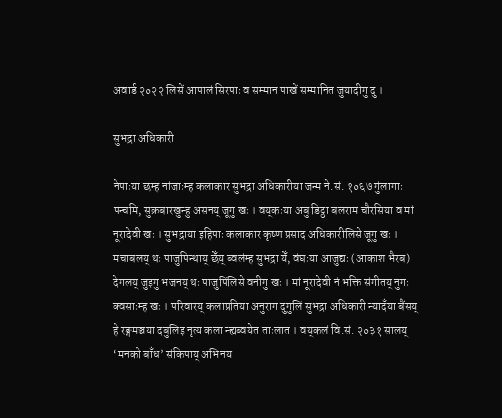अवार्ड २०२२ लिसें आपालं सिरपाः व सम्मान पाखें सम्मानित जुयादीगु दु ।

सुभद्रा अधिकारी

नेपाःया छम्ह नांजाःम्ह कलाकार सुभद्रा अधिकारीया जन्म ने.सं. १०६७ गुंलागाः पन्चमि, सुक्रबारखुन्हु असनय्‌ जूगु खः । वय्‌कःया अबु डिट्ठा बलराम चौरसिया व मां नूरादेवी खः । सुभद्राया इहिपाः कलाकार कृष्ण प्रसाद अधिकारीलिसे जूगु खः । मचाबलय्‌ थः पाजुपिन्थाय्‌ छेँय्‌ ब्वलंम्ह सुभद्रा येँ, वंघःया आजुद्यः (आकाश भैरब) देगलय्‌ जुइगु भजनय्‌ थः पाजुपिंलिसे वनीगु खः । मां नूरादेवी नं भक्ति संगीतय्‌ नुगः क्वसाःम्ह खः । परिवारय्‌ कलाप्रतिया अनुराग दुगुलिं सुभद्रा अधिकारी न्यादँया बैंसय्‌ हे रङ्गमञ्चया दबुलिइ नृत्य कला न्ह्यब्वयेत ताःलात । वय्‌कलं वि.सं. २०३१ सालय्‌ ‘मनको बाँध’ संकिपाय्‌ अभिनय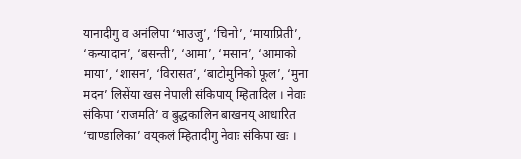यानादीगु व अनंलिपा ‘भाउजु’, ‘चिनो’, ‘मायाप्रिती’, ‘कन्यादान’, ‘बसन्ती’, ‘आमा’, ‘मसान’, ‘आमाको माया’, ‘शासन’, ‘विरासत’, ‘बाटोमुनिको फूल’, ‘मुना मदन’ लिसेंया खस नेपाली संकिपाय्‌ म्हितादिल । नेवाः संकिपा ‘राजमति’ व बुद्धकालिन बाखनय्‌ आधारित ‘चाण्डालिका’ वय्‌कलं म्हितादीगु नेवाः संकिपा खः ।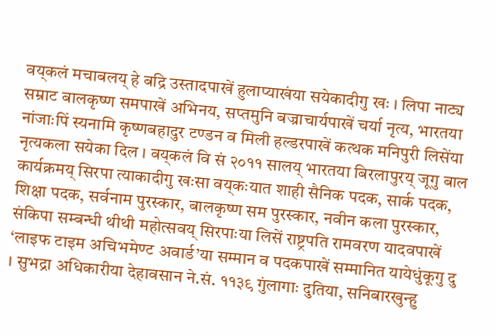वय्‌कलं मचाबलय्‌ हे बद्रि उस्तादपाखें हुलाप्याखंया सयेकादीगु खः । लिपा नाट्य सम्राट बालकृष्ण समपाखें अभिनय, सप्तमुनि बज्राचार्यपाखें चर्या नृत्य, भारतया नांजाःपिं स्यनामि कृष्णबहादुर टण्डन व मिली हल्डरपाखें कत्थक मनिपुरी लिसेंया नृत्यकला सयेका दिल । वय्‌कलं वि सं २०११ सालय्‌ भारतया बिरलापुरय्‌ जूगु बाल कार्यक्रमय्‌ सिरपा त्याकादीगु खःसा वय्‌कःयात शाही सैनिक पदक, सार्क पदक, शिक्षा पदक, सर्वनाम पुरस्कार, बालकृष्ण सम पुरस्कार, नवीन कला पुरस्कार, संकिपा सम्बन्धी थीथी महोत्सवय्‌ सिरपाःया लिसें राष्ट्रपति रामवरण यादवपाखें ‘लाइफ टाइम अचिभमेण्ट अवार्ड’या सम्मान व पदकपाखें सम्मानित यायेधुंकूगु दु । सुभद्रा अधिकारीया देहावसान ने.सं. ११३९ गुंलागाः दुतिया, सनिबारखुन्हु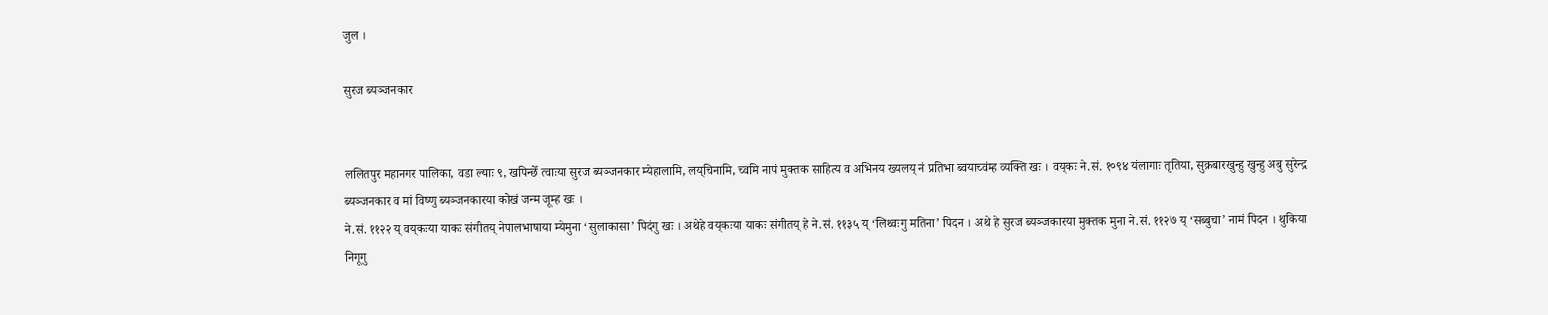जुल ।

सुरज ब्यञ्जनकार


ललितपुर महानगर पालिका, वडा ल्याः ९, खपिन्छेँ त्वाःया सुरज ब्यञ्जनकार म्येहालामि, लय्‌चिनामि, च्वमि नापं मुक्तक साहित्य व अभिनय ख्यलय्‌ नं प्रतिभा ब्वयाच्वंम्ह व्यक्ति खः । वय्‌कः ने.सं. १०९४ यंलागाः तृतिया, सुक्रबारखुन्हु खुन्हु अबु सुरेन्द्र ब्यञ्जनकार व मां विष्णु ब्यञ्जनकारया कोखं जन्म जूम्ह खः ।
ने.सं. ११२२ य्‌ वय्‌कःया याकः संगीतय्‌ नेपालभाषाया म्येमुना ‘सुलाकासा’ पिदंगु खः । अथेहे वय्‌कःया याकः संगीतय्‌ हे ने.सं. ११३५ य्‌ ‘लिथ्वःगु मतिना’ पिदन । अथे हे सुरज ब्यञ्जकारया मुक्तक मुना ने.सं. ११२७ य्‌ ‘सब्बुचा’ नामं पिदन । थुकिया निगूगु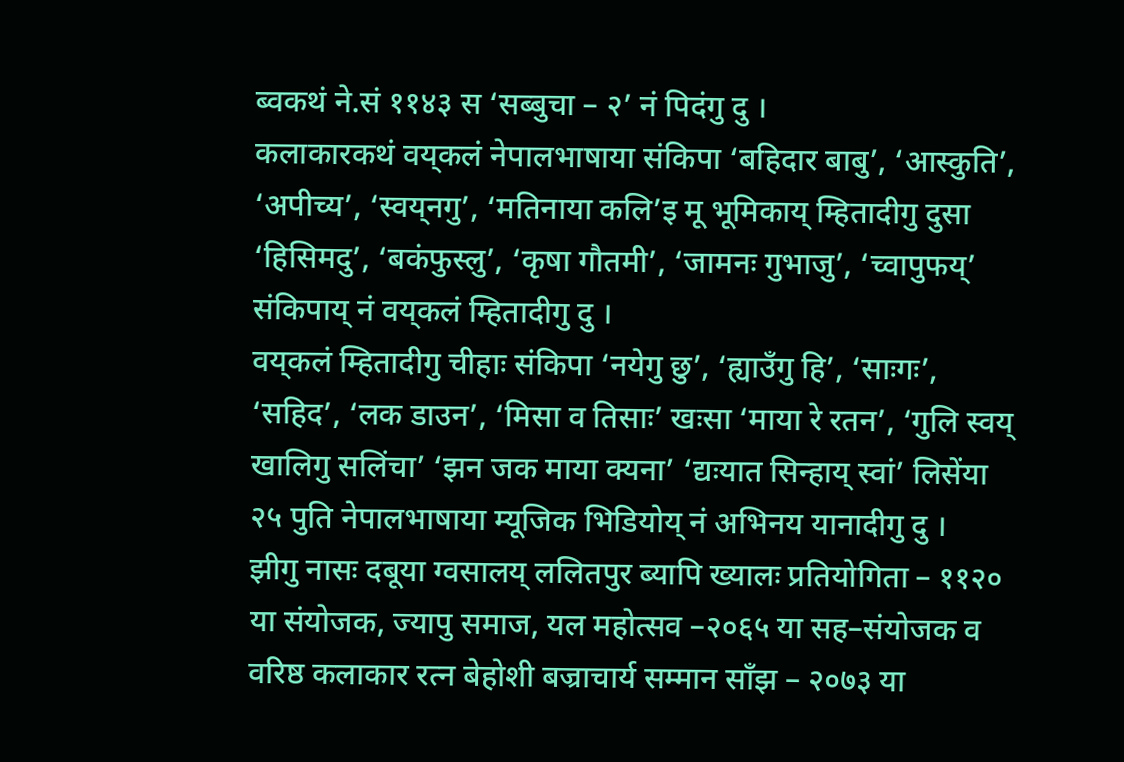ब्वकथं ने.सं ११४३ स ‘सब्बुचा – २’ नं पिदंगु दु ।
कलाकारकथं वय्‌कलं नेपालभाषाया संकिपा ‘बहिदार बाबु’, ‘आस्कुति’, ‘अपीच्य’, ‘स्वय्‌नगु’, ‘मतिनाया कलि’इ मू भूमिकाय्‌ म्हितादीगु दुसा ‘हिसिमदु’, ‘बकंफुस्लु’, ‘कृषा गौतमी’, ‘जामनः गुभाजु’, ‘च्वापुफय्‌’ संकिपाय्‌ नं वय्‌कलं म्हितादीगु दु ।
वय्‌कलं म्हितादीगु चीहाः संकिपा ‘नयेगु छु’, ‘ह्याउँगु हि’, ‘साःगः’, ‘सहिद’, ‘लक डाउन’, ‘मिसा व तिसाः’ खःसा ‘माया रे रतन’, ‘गुलि स्वय्‌ खालिगु सलिंचा’ ‘झन जक माया क्यना’ ‘द्यःयात सिन्हाय्‌ स्वां’ लिसेंया २५ पुति नेपालभाषाया म्यूजिक भिडियोय्‌ नं अभिनय यानादीगु दु ।
झीगु नासः दबूया ग्वसालय्‌ ललितपुर ब्यापि ख्यालः प्रतियोगिता – ११२० या संयोजक, ज्यापु समाज, यल महोत्सव –२०६५ या सह–संयोजक व वरिष्ठ कलाकार रत्न बेहोशी बज्राचार्य सम्मान साँझ – २०७३ या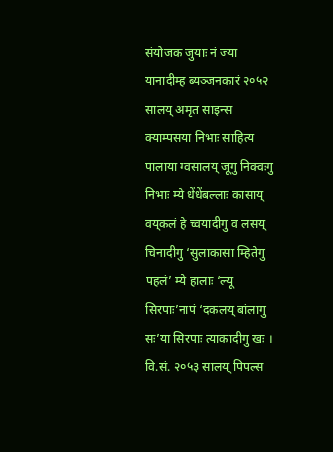संयोजक जुयाः नं ज्या यानादीम्ह ब्यञ्जनकारं २०५२ सालय्‌ अमृत साइन्स क्याम्पसया निभाः साहित्य पालाया ग्वसालय्‌ जूगु निक्वःगु निभाः म्ये धेंधेंबल्लाः कासाय्‌ वय्‌कलं हे च्वयादीगु व लसय्‌ चिनादीगु ‘सुलाकासा म्हितेगु पहलं’ म्ये हालाः ‘ल्यू सिरपाः’नापं ‘दकलय्‌ बांलागु सः’या सिरपाः त्याकादीगु खः । वि.सं. २०५३ सालय्‌ पिपल्स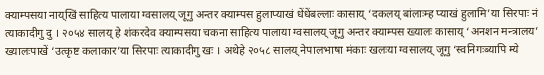क्याम्पसया नाय्‌खिं साहित्य पालाया ग्वसालय्‌ जूगु अन्तर क्याम्पस हुलाप्याखं धेंधेंबल्लाः कासाय्‌ ‘दकलय्‌ बांलाःम्ह प्याखं हुलामि’या सिरपाः नं त्याकादीगु दु । २०५४ सालय्‌ हे शंकरदेव क्याम्पसया चकना साहित्य पालाया ग्वसालय्‌ जूगु अन्तर क्याम्पस ख्यालः कासाय्‌ ‘अनशन मन्त्रालय’ ख्यालःपाखें ‘उत्कृष्ट कलाकार’या सिरपाः त्याकादीगु खः । अथेहे २०५८ सालय्‌ नेपालभाषा मंकाः खलःया ग्वसालय्‌ जूगु ‘स्वनिगःब्यापि म्ये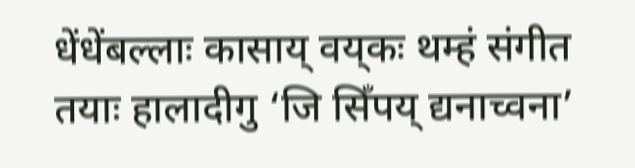धेंधेंबल्लाः कासाय्‌ वय्‌कः थम्हं संगीत तयाः हालादीगु ‘जि सिँपय्‌ द्यनाच्वना’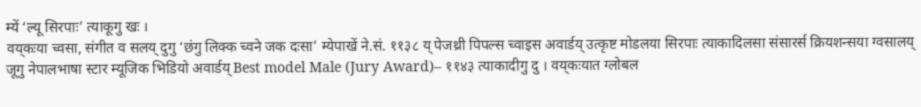म्यें ‘ल्यू सिरपाः’ त्याकूगु खः ।
वय्‌कःया च्वसा, संगीत व सलय्‌ दुगु ‘छंगु लिक्क च्वने जक दःसा’ म्येपाखें ने.सं. ११३८ य्‌ पेजथ्री पिपल्स च्वाइस अवार्डय्‌ उत्कृष्ट मोडलया सिरपाः त्याकादिलसा संसारर्स क्रियशन्सया ग्वसालय्‌ जूगु नेपालभाषा स्टार म्यूजिक भिडियो अवार्डय्‌ Best model Male (Jury Award)– ११४३ त्याकादीगु दु । वय्‌कःयात ग्लोबल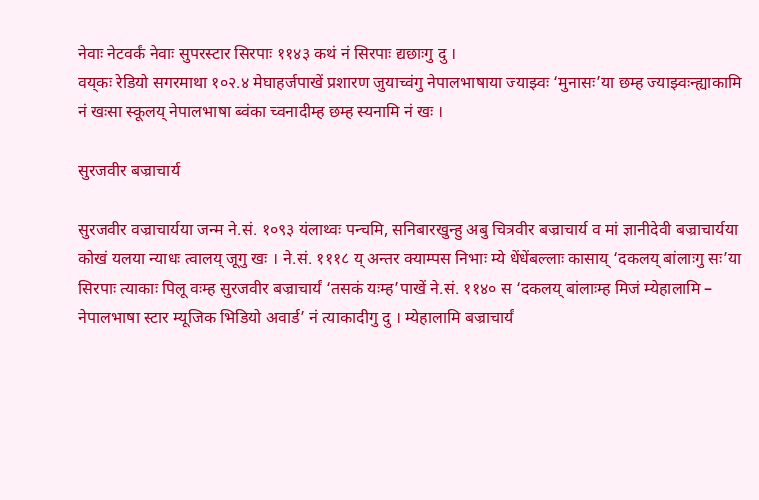नेवाः नेटवर्कं नेवाः सुपरस्टार सिरपाः ११४३ कथं नं सिरपाः द्यछाःगु दु ।
वय्‌कः रेडियो सगरमाथा १०२.४ मेघाहर्जपाखें प्रशारण जुयाच्वंगु नेपालभाषाया ज्याझ्वः ‘मुनासः’या छम्ह ज्याझ्वःन्ह्याकामि नं खःसा स्कूलय्‌ नेपालभाषा ब्वंका च्वनादीम्ह छम्ह स्यनामि नं खः ।

सुरजवीर बज्राचार्य

सुरजवीर वज्राचार्यया जन्म ने.सं. १०९३ यंलाथ्वः पन्चमि, सनिबारखुन्हु अबु चित्रवीर बज्राचार्य व मां ज्ञानीदेवी बज्राचार्यया कोखं यलया न्याधः त्वालय्‌ जूगु खः । ने.सं. १११८ य्‌ अन्तर क्याम्पस निभाः म्ये धेंधेंबल्लाः कासाय्‌ ‘दकलय्‌ बांलाःगु सः’या सिरपाः त्याकाः पिलू वःम्ह सुरजवीर बज्राचार्यं ‘तसकं यःम्ह’पाखें ने.सं. ११४० स ‘दकलय्‌ बांलाःम्ह मिजं म्येहालामि – नेपालभाषा स्टार म्यूजिक भिडियो अवार्ड’ नं त्याकादीगु दु । म्येहालामि बज्राचार्यं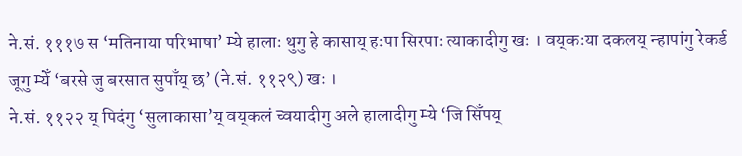ने.सं. १११७ स ‘मतिनाया परिभाषा’ म्ये हालाः थुगु हे कासाय्‌ हःपा सिरपाः त्याकादीगु खः । वय्‌कःया दकलय्‌ न्हापांगु रेकर्ड जूगु म्येँ ‘बरसे जु बरसात सुपाँय्‌ छ’ (ने.सं. ११२९) खः ।
ने.सं. ११२२ य्‌ पिदंगु ‘सुलाकासा’य्‌ वय्‌कलं च्वयादीगु अले हालादीगु म्ये ‘जि सिँपय्‌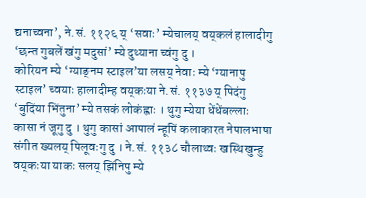द्यनाच्वना’, ने.सं. ११२६ य्‌ ‘सवाः’ म्येचालय्‌ वय्‌कलं हालादीगु ‘छन्त गुबलें खंगु मदुसां’ म्ये दुथ्याना च्वंगु दु ।
कोरियन म्ये ‘ग्याङ्नम स्टाइल’या लसय्‌ नेवाः म्ये ‘ग्यानापु स्टाइल’ च्वयाः हालादीम्ह वय्‌कःया ने.सं. ११३७ य्‌ पिदंगु ‘बुदिंया भिंतुना’ म्ये तसकं लोकंह्वाः । थुगु म्येया धेंधेंबल्लाः कासा नं जूगु दु । थुगु कासां आपालं न्हूपिं कलाकारत नेपालभाषा संगीत ख्यलय्‌ पिलूवःगु दु । ने.सं. ११३८ चौलाथ्वः खस्थिखुन्हु वय्‌कःया याकः सलय्‌ झिंनिपु म्ये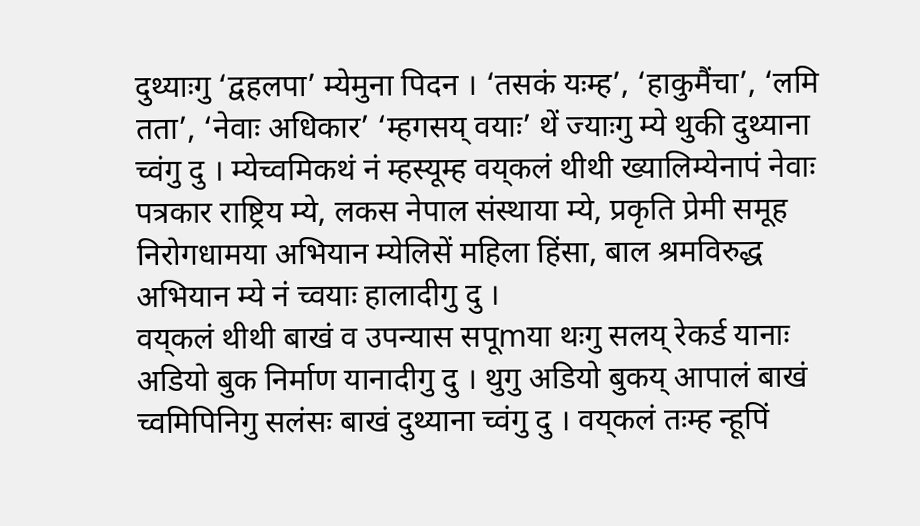दुथ्याःगु ‘द्वहलपा’ म्येमुना पिदन । ‘तसकं यःम्ह’, ‘हाकुमैंचा’, ‘लमि तता’, ‘नेवाः अधिकार’ ‘म्हगसय्‌ वयाः’ थें ज्याःगु म्ये थुकी दुथ्याना च्वंगु दु । म्येच्वमिकथं नं म्हस्यूम्ह वय्‌कलं थीथी ख्यालिम्येनापं नेवाः पत्रकार राष्ट्रिय म्ये, लकस नेपाल संस्थाया म्ये, प्रकृति प्रेमी समूह निरोगधामया अभियान म्येलिसें महिला हिंसा, बाल श्रमविरुद्ध अभियान म्ये नं च्वयाः हालादीगु दु ।
वय्‌कलं थीथी बाखं व उपन्यास सपूmया थःगु सलय्‌ रेकर्ड यानाः अडियो बुक निर्माण यानादीगु दु । थुगु अडियो बुकय्‌ आपालं बाखं च्वमिपिनिगु सलंसः बाखं दुथ्याना च्वंगु दु । वय्‌कलं तःम्ह न्हूपिं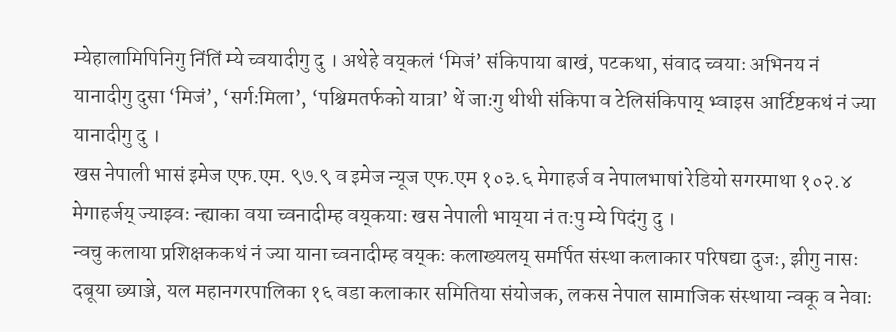म्येहालामिपिनिगु निंतिं म्ये च्वयादीगु दु । अथेहे वय्‌कलं ‘मिजं’ संकिपाया बाखं, पटकथा, संवाद च्वयाः अभिनय नं यानादीगु दुसा ‘मिजं’, ‘सर्गःमिला’, ‘पश्चिमतर्फको यात्रा’ थें जाःगु थीथी संकिपा व टेलिसंकिपाय्‌ भ्वाइस आर्टिष्टकथं नं ज्या यानादीगु दु ।
खस नेपाली भासं इमेज एफ.एम. ९७.९ व इमेज न्यूज एफ.एम १०३.६ मेगाहर्ज व नेपालभाषां रेडियो सगरमाथा १०२.४ मेगाहर्जय्‌ ज्याझ्वः न्ह्याका वया च्वनादीम्ह वय्‌कयाः खस नेपाली भाय्‌या नं तःपु म्ये पिदंगु दु ।
न्वचु कलाया प्रशिक्षककथं नं ज्या याना च्वनादीम्ह वय्‌कः कलाख्यलय्‌ समर्पित संस्था कलाकार परिषद्या दुजः, झीगु नासः दबूया छ्याञ्जे, यल महानगरपालिका १६ वडा कलाकार समितिया संयोजक, लकस नेपाल सामाजिक संस्थाया न्वकू व नेवाः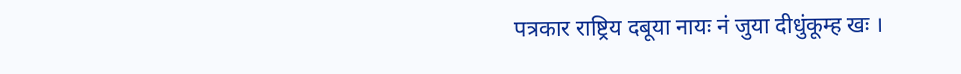पत्रकार राष्ट्रिय दबूया नायः नं जुया दीधुंकूम्ह खः ।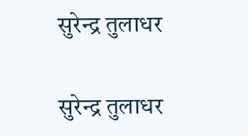सुरेन्द्र तुलाधर

सुरेन्द्र तुलाधर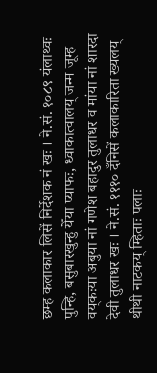छम्ह कलाकार लिसें निर्देशक नं खः । ने.सं. १०८९ यंलाथ्वः पुन्हि, बसुबारखुन्हु येँया प्याफः, ध्वाकात्वालय्‌ जन्म जूम्ह वय्‌कःया अबुया नां गणेश बहादुर तुलाधर व मांया नां शारदा देवी तुलाधर खः । ने.सं. १११० दँनिसें कलाकारिता ख्यलय्‌ थीथी नाटकय्‌ म्हिताः पलाः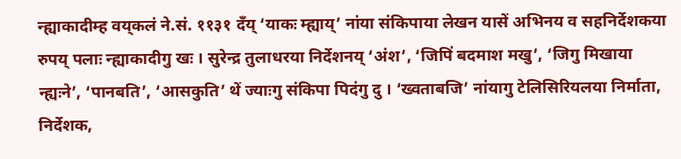न्ह्याकादीम्ह वय्‌कलं ने.सं. ११३१ दँय्‌ ‘याकः म्ह्याय्‌’ नांया संकिपाया लेखन यासें अभिनय व सहनिर्देशकया रुपय्‌ पलाः न्ह्याकादीगु खः । सुरेन्द्र तुलाधरया निर्देशनय्‌ ‘अंश’, ‘जिपिं बदमाश मखु’, ‘जिगु मिखाया न्ह्यःने’, ‘पानबति’, ‘आसकुति’ थें ज्याःगु संकिपा पिदंगु दु । ‘ख्वताबजि’ नांयागु टेलिसिरियलया निर्माता, निर्देशक,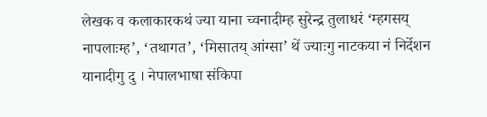लेखक व कलाकारकथं ज्या याना च्वनादीम्ह सुरेन्द्र तुलाधरं ‘म्हगसय्‌ नापलाःम्ह’, ‘तथागत’, ‘मिसातय्‌ आंग्सा’ थें ज्याःगु नाटकया नं निर्देशन यानादीगु दु । नेपालभाषा संकिपा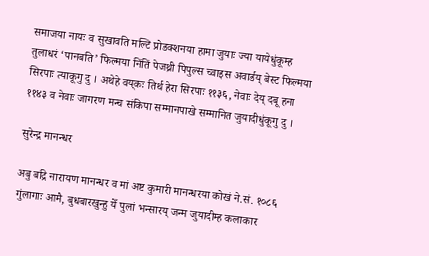समाजया नायः व सुखावति मल्टि प्रोडक्शनया हामा जुयाः ज्या यायेधुंकूम्ह तुलाधरं ‘पानबति’ फिल्मया निंतिं पेजथ्री पिपुल्स च्वाइस अवार्डय्‌ बेस्ट फिल्मया सिरपाः त्याकूगु दु । अथेहे वय्‌कः तिर्थ हेरा सिरपाः ११३६, नेवाः देय्‌ दबू हना ११४३ व नेवाः जागरण मन्च संकिपा सम्मानपाखे सम्मानित जुयादीधुंकूगु दु ।

सुरेन्द्र मानन्धर

अबु बद्रि नारायण मानन्धर व मां अष्ट कुमारी मानन्धरया कोखं ने.सं. १०८६ गुंलागाः आमै, बुधबारखुन्हु येँ पुलां भन्सारय्‌ जन्म जुयादीम्ह कलाकार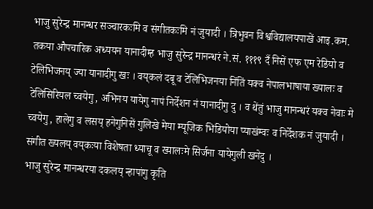भाजु सुरेन्द्र मानन्धर सञ्चारकःमि व संगीतकःमि नं जुयादी । त्रिभुवन विश्वविद्यालयपाखें आइ.कम. तकया औपचारिक अध्ययन यानादीम्ह भाजु सुरेन्द्र मानन्धरं ने.सं. १११९ दँ निसें एफ एम रेडियो व टेलिभिजनय्‌ ज्या यानादीगु खः । वय्‌कलं दबू व टेलिभिजनया निंतिं यक्व नेपालभाषाया ख्यालः व टेलिसिरियल च्वयेगु, अभिनय यायेगु नापं निर्देशन नं यानादीगु दु । व थेंतुं भाजु मानन्धरं यक्व नेवाः मे च्वयेगु, हालेगु व लसय्‌ हनेगुनिसें गुलिखे मेया म्यूजिक भिडियोया प्याखंम्वः व निर्देशक नं जुयादी । संगीत ख्यलय्‌ वय्‌कःया विशेषता ध्याचू व ख्यालःमे सिर्जना यायेगुली खनेदु ।
भाजु सुरेन्द्र मानन्धरया दकलय्‌ न्हापांगु कृति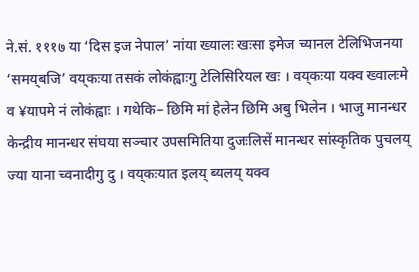ने.सं. १११७ या ‘दिस इज नेपाल’ नांया ख्यालः खःसा इमेज च्यानल टेलिभिजनया ‘समय्‌बजि’ वय्‌कःया तसकं लोकंह्वाःगु टेलिसिरियल खः । वय्‌कःया यक्व ख्वालःमे व ¥यापमे नं लोकंह्वाः । गथेकि– छिमि मां हेलेन छिमि अबु भिलेन । भाजु मानन्धर केन्द्रीय मानन्धर संघया सञ्चार उपसमितिया दुजःलिसें मानन्धर सांस्कृतिक पुचलय्‌ ज्या याना च्वनादीगु दु । वय्‌कःयात इलय्‌ ब्यलय्‌ यक्व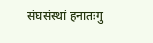संघसंस्थां हनातःगु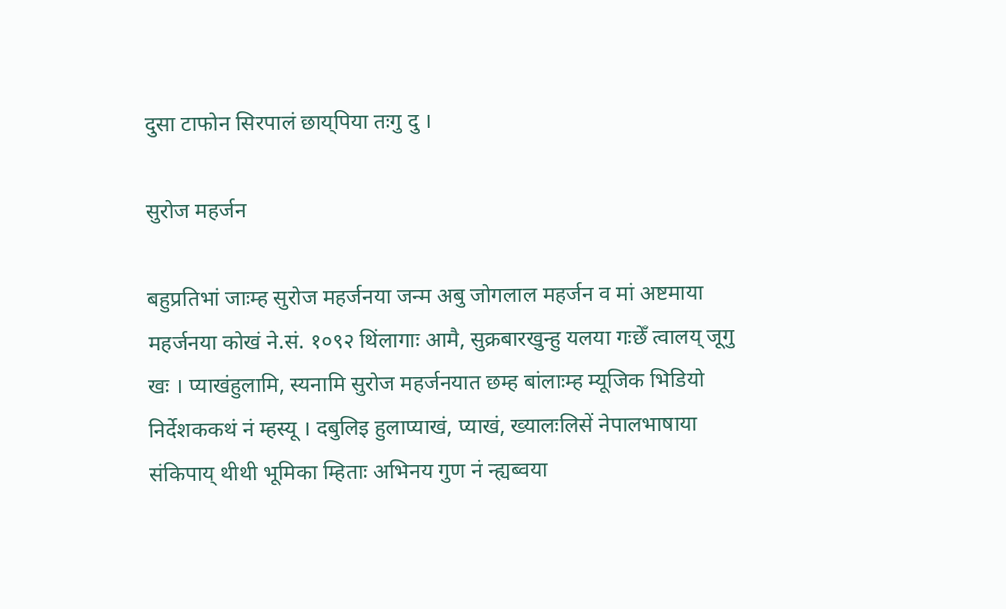दुसा टाफोन सिरपालं छाय्‌पिया तःगु दु ।

सुरोज महर्जन

बहुप्रतिभां जाःम्ह सुरोज महर्जनया जन्म अबु जोगलाल महर्जन व मां अष्टमाया महर्जनया कोखं ने.सं. १०९२ थिंलागाः आमै, सुक्रबारखुन्हु यलया गःछेँ त्वालय्‌ जूगु खः । प्याखंहुलामि, स्यनामि सुरोज महर्जनयात छम्ह बांलाःम्ह म्यूजिक भिडियो निर्देशककथं नं म्हस्यू । दबुलिइ हुलाप्याखं, प्याखं, ख्यालःलिसें नेपालभाषाया संकिपाय्‌ थीथी भूमिका म्हिताः अभिनय गुण नं न्ह्यब्वया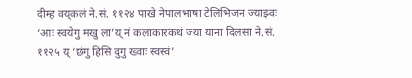दीम्ह वय्‌कलं ने.सं. ११२४ पाखे नेपालभाषा टेलिभिजन ज्याझ्वः ‘आः स्वयेगु मखु ला’य्‌ नं कलाकारकथं ज्या याना दिलसा ने.सं. ११२५ य्‌ ‘छंगु हिसि दुगु ख्वाः स्वस्वं’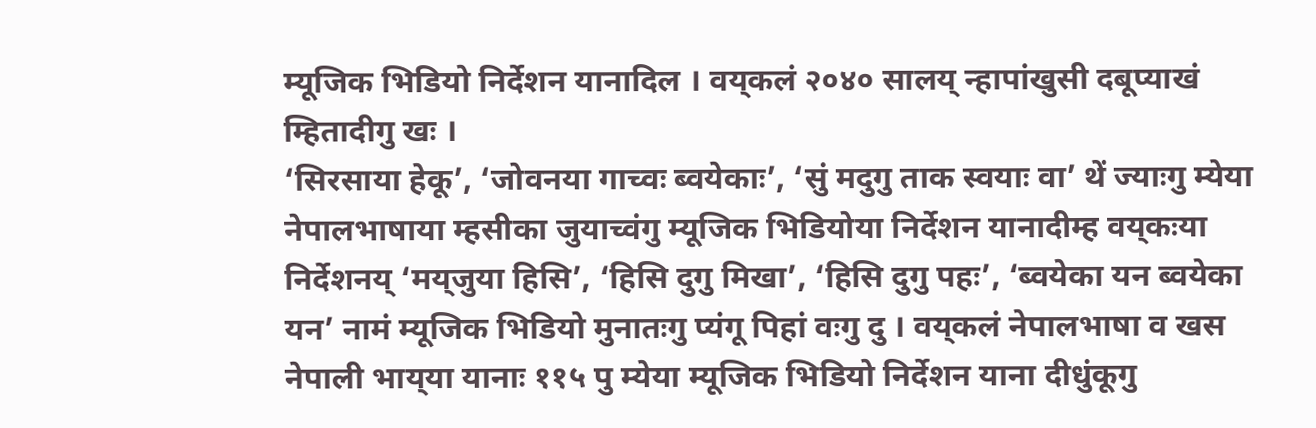म्यूजिक भिडियो निर्देशन यानादिल । वय्‌कलं २०४० सालय्‌ न्हापांखुसी दबूप्याखं म्हितादीगु खः ।
‘सिरसाया हेकू’, ‘जोवनया गाच्वः ब्वयेकाः’, ‘सुं मदुगु ताक स्वयाः वा’ थें ज्याःगु म्येया नेपालभाषाया म्हसीका जुयाच्वंगु म्यूजिक भिडियोया निर्देशन यानादीम्ह वय्‌कःया निर्देशनय्‌ ‘मय्‌जुया हिसि’, ‘हिसि दुगु मिखा’, ‘हिसि दुगु पहः’, ‘ब्वयेका यन ब्वयेका यन’ नामं म्यूजिक भिडियो मुनातःगु प्यंगू पिहां वःगु दु । वय्‌कलं नेपालभाषा व खस नेपाली भाय्‌या यानाः ११५ पु म्येया म्यूजिक भिडियो निर्देशन याना दीधुंकूगु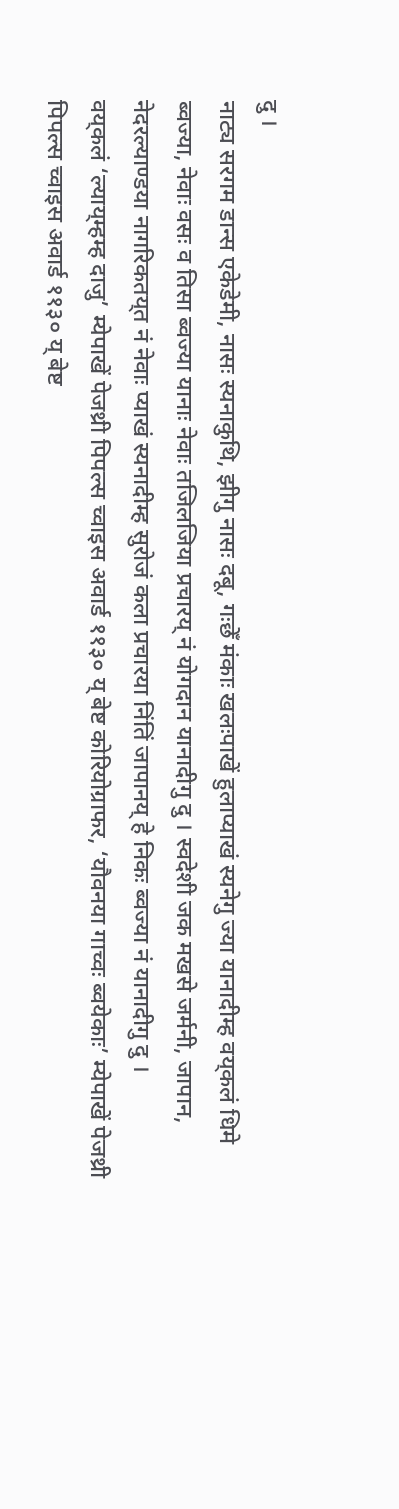दु ।
नाट्य सरगम डान्स एकेडेमी, नासः स्यनाकुथि, झीगु नासः दबू, गःछेँ मंकाः खलःपाखें हुलाप्याखं स्यनेगु ज्या यानादीम्ह वय्‌कलं धिमे ब्वज्या, नेवाः वसः व तिसा ब्वज्या यानाः नेवाः तजिलजिया प्रचारय्‌ नं योगदान यानादीगु दु । स्वदेशी जक मखसे जर्मनी, जापान, नेदरल्याण्डया नागरिकतय्‌त नं नेवाः प्याखं स्यनादीम्ह सुरोजं कला प्रचारया निंतिं जापानय्‌ हे निकः ब्वज्या नं यानादीगु दु ।
वय्‌कलं ‘ल्याय्‌म्हम्ह दाजु’ म्येपाखें पेजथ्री पिपल्स च्वाइस अवार्ड ११३० य्‌ बेष्ट कोरियोग्राफर, ‘यौवनया गाच्वः ब्वयेकाः’ म्येपाखें पेजथ्री पिपल्स च्वाइस अवार्ड ११३० य्‌ बेष्ट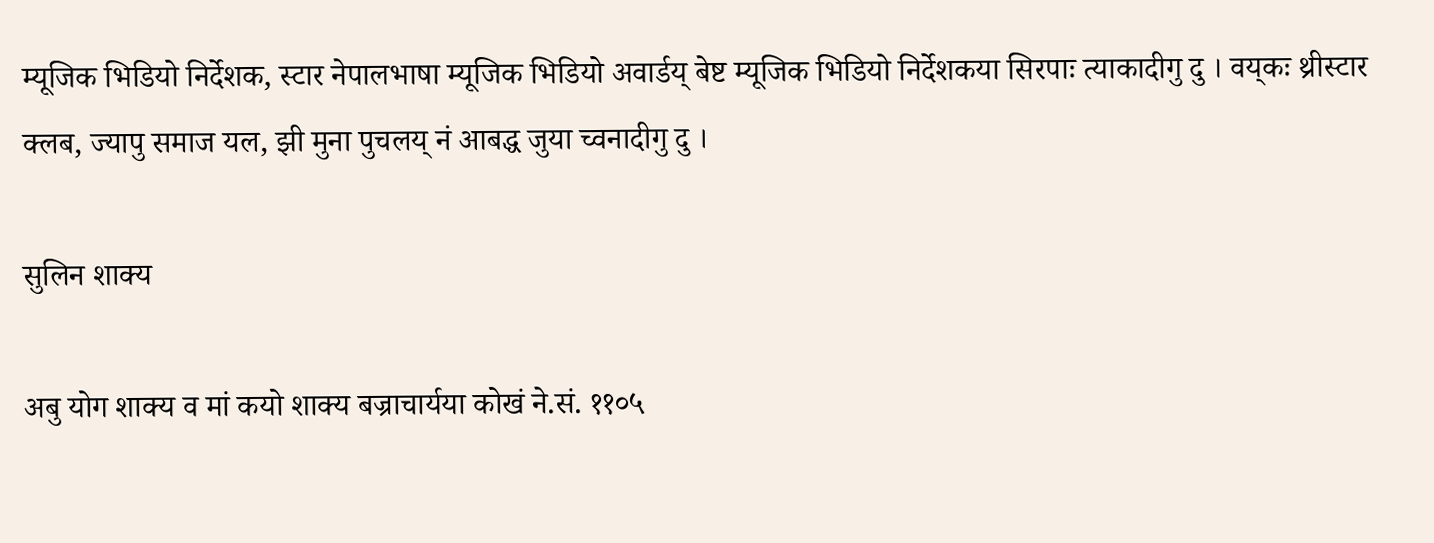म्यूजिक भिडियो निर्देशक, स्टार नेपालभाषा म्यूजिक भिडियो अवार्डय्‌ बेष्ट म्यूजिक भिडियो निर्देशकया सिरपाः त्याकादीगु दु । वय्‌कः थ्रीस्टार क्लब, ज्यापु समाज यल, झी मुना पुचलय्‌ नं आबद्ध जुया च्वनादीगु दु ।

सुलिन शाक्य

अबु योग शाक्य व मां कयो शाक्य बज्राचार्यया कोखं ने.सं. ११०५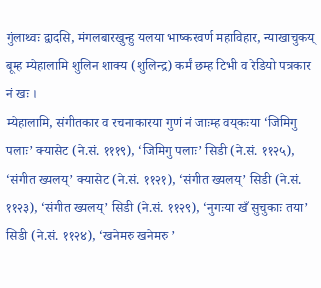गुंलाथ्वः द्वादसि, मंगलबारखुन्हु यलया भाष्करवर्ण महाविहार, न्याखाचुकय्‌ बूम्ह म्येहालामि शुलिन शाक्य (शुलिन्द्र) कर्मं छम्ह टिभी व रेडियो पत्रकार नं खः ।
म्येहालामि, संगीतकार व रचनाकारया गुणं नं जाःम्ह वय्‌कःया ‘जिमिगु पलाः’ क्यासेट (ने.सं. १११९), ‘जिमिगु पलाः’ सिडी (ने.सं. ११२५), ‘संगीत ख्यलय्‌’ क्यासेट (ने.सं. ११२१), ‘संगीत ख्यलय्‌’ सिडी (ने.सं. ११२३), ‘संगीत ख्यलय्‌’ सिडी (ने.सं. ११२९), ‘नुगःया खँ सुचुकाः तया’ सिडी (ने.सं. ११२४), ‘खनेमरु खनेमरु ’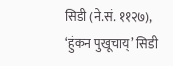सिडी (ने.सं. ११२७), ‘हुंकन पुखूचाय्‌’ सिडी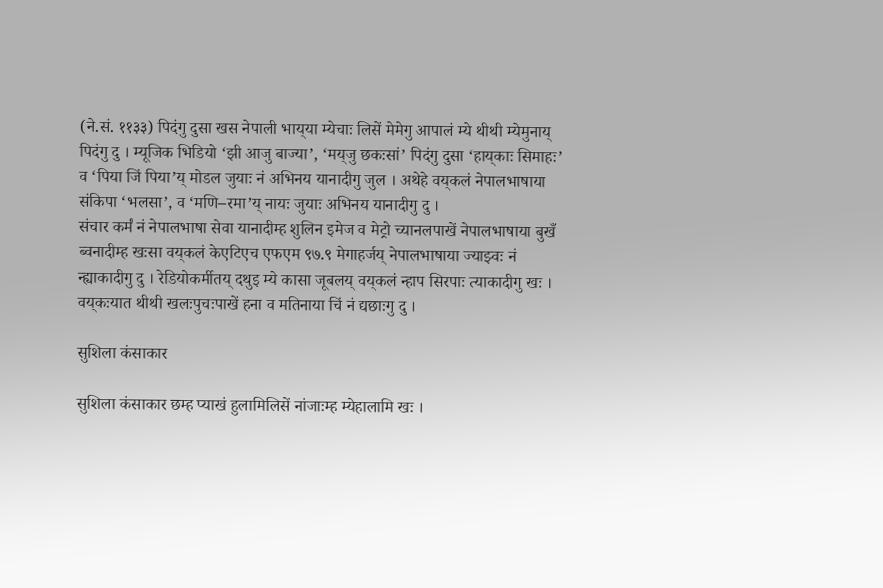(ने.सं. ११३३) पिदंगु दुसा खस नेपाली भाय्‌या म्येचाः लिसें मेमेगु आपालं म्ये थीथी म्येमुनाय्‌ पिदंगु दु । म्यूजिक भिडियो ‘झी आजु बाज्या’, ‘मय्‌जु छकःसां’ पिदंगु दुसा ‘हाय्‌काः सिमाहः’ व ‘पिया जिं पिया’य्‌ मोडल जुयाः नं अभिनय यानादीगु जुल । अथेहे वय्‌कलं नेपालभाषाया संकिपा ‘भलसा’, व ‘मणि–रमा’य्‌ नायः जुयाः अभिनय यानादीगु दु ।
संचार कर्मं नं नेपालभाषा सेवा यानादीम्ह शुलिन इमेज व मेट्रो च्यानलपाखें नेपालभाषाया बुखँ ब्वनादीम्ह खःसा वय्‌कलं केएटिएच एफएम ९७.९ मेगाहर्जय्‌ नेपालभाषाया ज्याझ्वः नं न्ह्याकादीगु दु । रेडियोकर्मीतय्‌ दथुइ म्ये कासा जूबलय्‌ वय्‌कलं न्हाप सिरपाः त्याकादीगु खः । वय्‌कःयात थीथी खलःपुचःपाखें हना व मतिनाया चिं नं द्यछाःगु दु ।

सुशिला कंसाकार

सुशिला कंसाकार छम्ह प्याखं हुलामिलिसें नांजाःम्ह म्येहालामि खः ।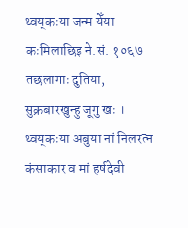थ्वय्‌कःया जन्म येँया कःमिलाछिइ ने.सं. १०६७ तछलागाः दुतिया, सुक्रबारखुन्हु जूगु खः । थ्वय्‌कःया अबुया नां निलरत्न कंसाकार व मां हर्षदेवी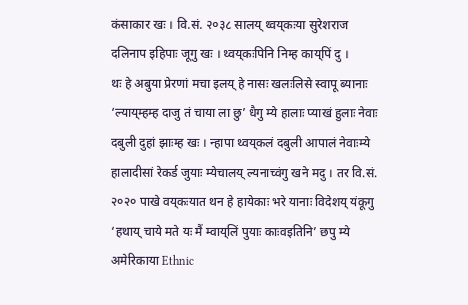कंसाकार खः । वि.सं. २०३८ सालय्‌ थ्वय्‌कःया सुरेशराज दलिनाप इहिपाः जूगु खः । थ्वय्‌कःपिनि निम्ह काय्‌पिं दु ।
थः हे अबुया प्रेरणां मचा इलय्‌ हे नासः खलःलिसे स्वापू ब्यानाः ‘ल्याय्‌म्हम्ह दाजु तं चाया ला छु’ धैगु म्ये हालाः प्याखं हुलाः नेवाः दबुली दुहां झाःम्ह खः । न्हापा थ्वय्‌कलं दबुली आपालं नेवाःम्ये हालादीसां रेकर्ड जुयाः म्येचालय्‌ ल्यनाच्वंगु खने मदु । तर वि.सं. २०२० पाखे वय्‌कःयात थन हे हायेकाः भरे यानाः विदेशय्‌ यंकूगु ‘हथाय्‌ चाये मते यः मैं म्वाय्‌लिं पुयाः काःवइतिनि’ छपु म्ये अमेरिकाया Ethnic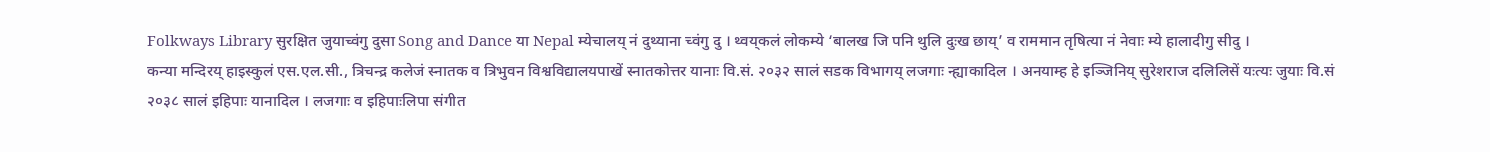Folkways Library सुरक्षित जुयाच्वंगु दुसा Song and Dance या Nepal म्येचालय्‌ नं दुथ्याना च्वंगु दु । थ्वय्‌कलं लोकम्ये ‘बालख जि पनि थुलि दुःख छाय्‌’ व राममान तृषित्या नं नेवाः म्ये हालादीगु सीदु ।
कन्या मन्दिरय्‌ हाइस्कुलं एस.एल.सी., त्रिचन्द्र कलेजं स्नातक व त्रिभुवन विश्वविद्यालयपाखें स्नातकोत्तर यानाः वि.सं. २०३२ सालं सडक विभागय्‌ लजगाः न्ह्याकादिल । अनयाम्ह हे इञ्जिनिय्‌ सुरेशराज दलिलिसें यःत्यः जुयाः वि.सं २०३८ सालं इहिपाः यानादिल । लजगाः व इहिपाःलिपा संगीत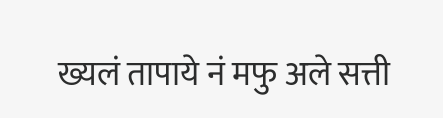ख्यलं तापाये नं मफु अले सत्ती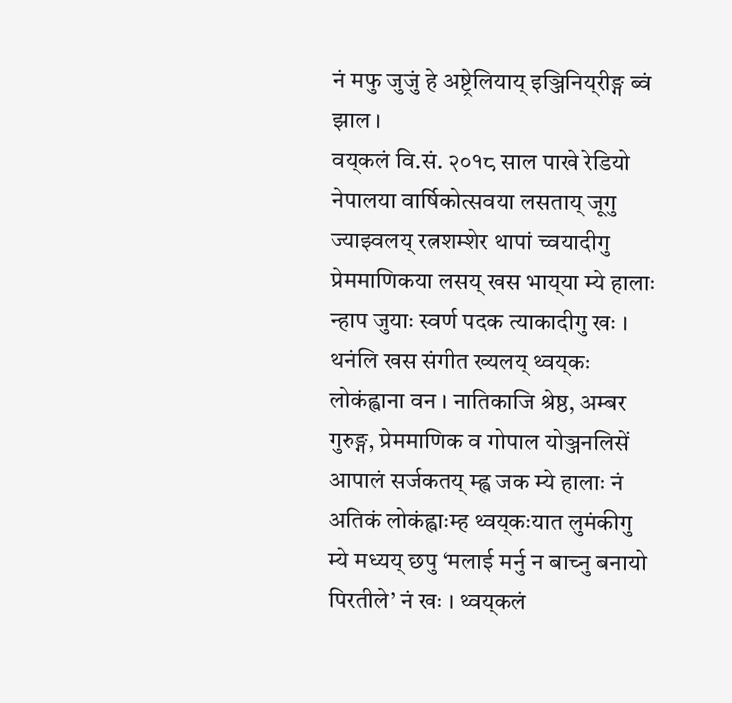नं मफु जुजुं हे अष्ट्रेलियाय्‌ इञ्जिनिय्‌रीङ्ग ब्वं झाल ।
वय्‌कलं वि.सं. २०१८ साल पाखे रेडियो नेपालया वार्षिकोत्सवया लसताय्‌ जूगु ज्याझ्वलय्‌ रत्नशम्शेर थापां च्वयादीगु प्रेममाणिकया लसय्‌ खस भाय्‌या म्ये हालाः न्हाप जुयाः स्वर्ण पदक त्याकादीगु खः । थनंलि खस संगीत ख्यलय्‌ थ्वय्‌कः लोकंह्वाना वन । नातिकाजि श्रेष्ठ, अम्बर गुरुङ्ग, प्रेममाणिक व गोपाल योञ्जनलिसें आपालं सर्जकतय्‌ म्ह्व जक म्ये हालाः नं अतिकं लोकंह्वाःम्ह थ्वय्‌कःयात लुमंकीगु म्ये मध्यय्‌ छपु ‘मलाई मर्नु न बाच्नु बनायो पिरतीले’ नं खः । थ्वय्‌कलं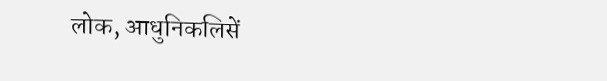लोक, आधुनिकलिसें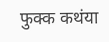फुक्क कथंया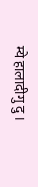म्ये हालादीगु दु ।